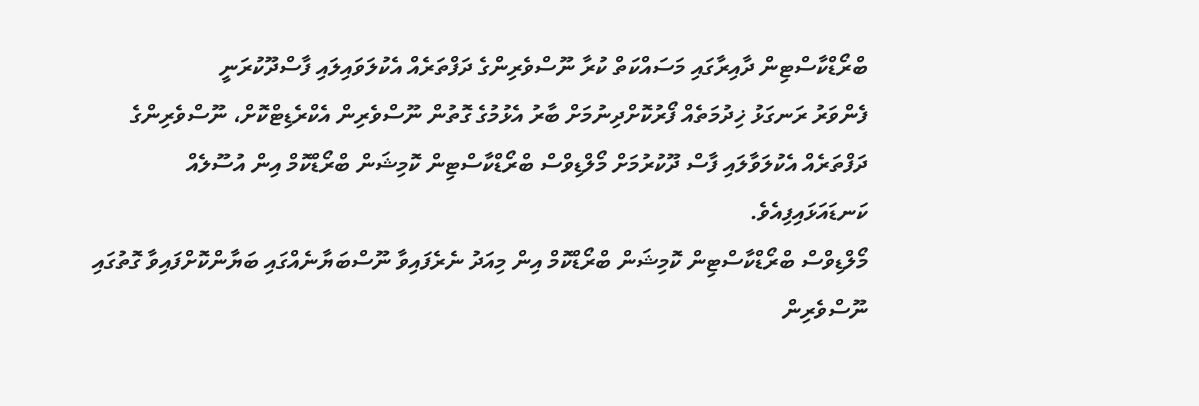ބްރޯޑްކާސްޓިން ދާއިރާގައި މަސައްކަތް ކުރާ ނޫސްވެރިންގެ ދަފްތަރެއް އެކުލަވައިލައި ފާސްދޫކުރަނީ
ފެންވަރު ރަނގަޅު ޚިދުމަތެއް ފޯރުކޮށްދިނުމަށް ބާރު އެޅުމުގެ ގޮތުން ނޫސްވެރިން އެކްރެޑިޓްކޮށް، ނޫސްވެރިންގެ ދަފްތަރެއް އެކުލަވާލައި ފާސް ދޫކުރުމަށް މޯލްޑިވްސް ބްރޯޑްކާސްޓިން ކޮމިޝަން ބްރޯޑްކޮމް އިން އުސޫލެއް ކަނޑައަޅައިފިއެވެ.
މޯލްޑިވްސް ބްރޯޑްކާސްޓިން ކޮމިޝަން ބްރޯޑްކޮމް އިން މިއަދު ނެރެފައިވާ ނޫސްބަޔާނެއްގައި ބަޔާންކޮށްފައިވާ ގޮތުގައި ނޫސްވެރިން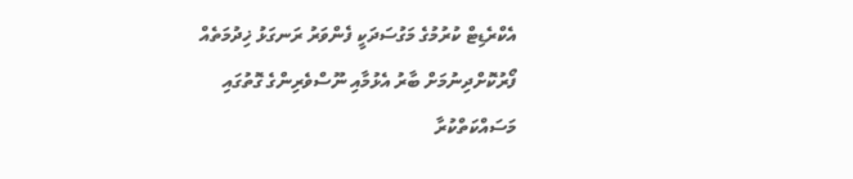އެކްރެޑިޓް ކުރުމުގެ މަގުސަދަކީ ފެންވަރު ރަނގަޅު ޚިދުމަތެއް ފޯރުކޮށްދިނުމަށް ބާރު އެޅުމާއި ނޫސްވެރިންގެ ގޮތުގައި މަސައްކަތްކުރާ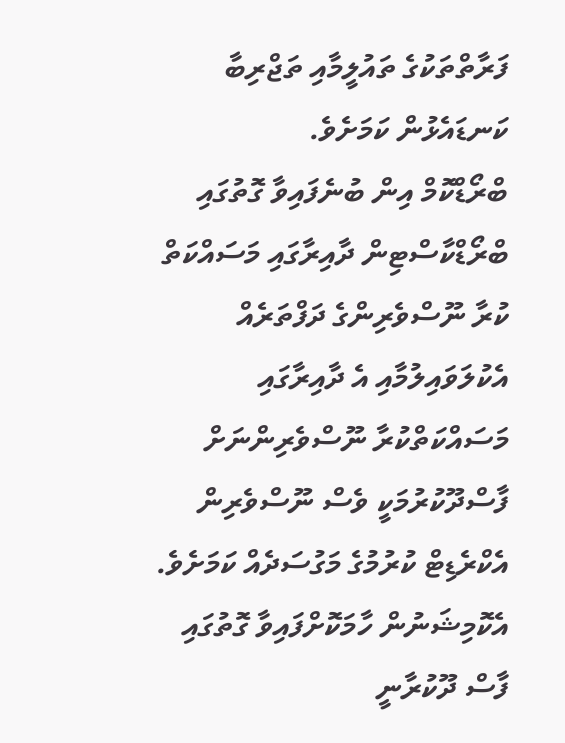ފަރާތްތަކުގެ ތައުލީމާއި ތަޖްރިބާ ކަނޑައެޅުން ކަމަށެވެ.
ބްރޯޑްކޮމް އިން ބުނެފައިވާ ގޮތުގައި ބްރޯޑްކާސްޓިން ދާއިރާގައި މަސައްކަތް ކުރާ ނޫސްވެރިންގެ ދަފްތަރެއް އެކުލަވައިލުމާއި އެ ދާއިރާގައި މަސައްކަތްކުރާ ނޫސްވެރިންނަށް ފާސްދޫކުރުމަކީ ވެސް ނޫސްވެރިން އެކްރެޑިޓް ކުރުމުގެ މަގުސަދެއް ކަމަށެވެ.
އެކޮމިޝަނުން ހާމަކޮށްފައިވާ ގޮތުގައި ފާސް ދޫކުރާނީ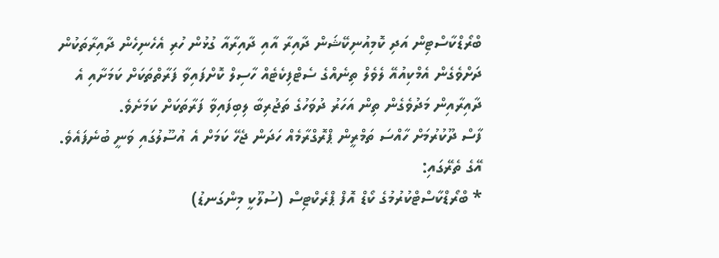ބްރޯޑްކާސްޓިން އަދި ކޮމިއުނިކޭޝަން ދާއިރާ އާއި ދާއިރާއާ ގުޅުން ހުރި އެހެނިހެން ދާއިރާތަކުން ދަށްވެގެން އެމްކިއުއޭ ލެވެލް ތިނެއްގެ ސެޓްފިކެޓެއް ހާސިލް ކޮށްފައިވާ ފަރާތްތަކަށް ކަމަށާއި އެ ދާއިރާއިން މަދުވެގެން ތިން އަހަރު ދުވަހުގެ ތަޖުރިބާ ލިބިފައިވާ ފަރާތަކަށް ކަމަށެވެ.
ފާސް ދޫކުރުމަށް ހާއްސަ ތަމްރީން ޕްރޮގްރާމެއް ހަދަން ޖެހޭ ކަމަށް އެ އުސޫލުގައި ވަނީ ބުނެފައެވެ. އޭގެ ތެރޭގައި:
* ބްރޯޑްކާސްޓްކުރުމުގެ ކޯޑް އޮފް ޕްރެކްޓިސް (ސުލޫކީ މިންގަނޑު)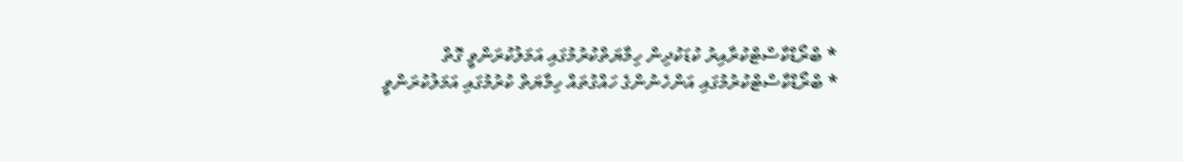* ބްރޯޑްކާސްޓްކުރާއިރު ކުޑަކުދިން ހިމާޔަތްކުރުމުގައި އަމަލުކުރަންވީ ގޮތް
* ބްރޯޑްކާސްޓްކުރުމުގައި އަންހެނުންގެ ހައްގުތައް ހިމާޔަތް ކުރުމުގައި އަމަލުކުރަންވީ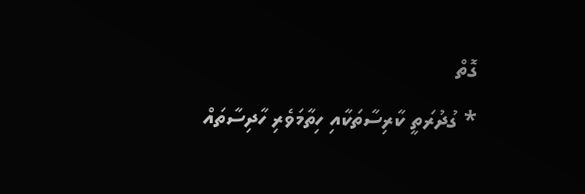ގޮތް
* ގުދުރަތީ ކާރިސާތަކާއި ހިތާމަވެރި ހާދިސާތައް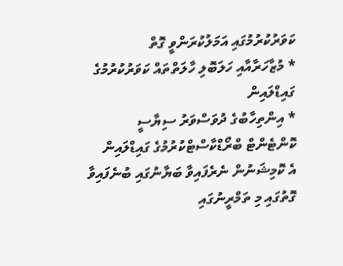ކަވަރުކުރުމުގައި އަމަލުކުރަންވީ ގޮތް
* މުޒާހަރާއާއި ހަލަބޮލި ހާލަތްތައް ކަވަރުކުރުމުގެ ގައިޑްލައިން
* އިންތިހާބުގެ ދުވަސްވަރު ސިޔާސީ ކޮންޓެންޓް ބްރޯޑްކާސްޓްކުރުމުގެ ގައިޑްލައިން
އެ ކޮމިޝަނުން ނެރެފައިވާ ބަޔާނުގައި ބުނެފައިވާ ގޮތުގައި މި ތަމްރީނުގައި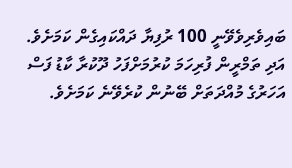ބައިވެރިވެވޭނީ 100 ރުފިޔާ ދައްކައިގެން ކަމަށެވެ. އަދި ތަމްރީން ފުރިހަމަ ކުރުމަށްފަހު ދޫކުރާ ކާޑު ފަސް އަހަރުގެ މުއްދަތަށް ބޭނުން ކުރެވޭނެ ކަމަށެވެ.